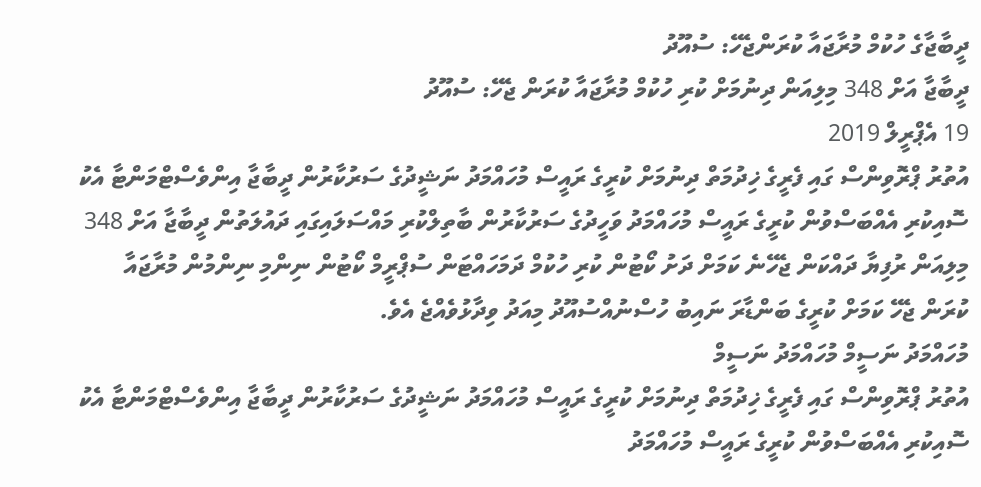ދީބާޖާގެ ހުކުމް މުރާޖައާ ކުރަންޖެހޭ: ސުއޫދު
ދީބާޖާ އަށް 348 މިލިއަން ދިނުމަށް ކުރި ހުކުމް މުރާޖައާ ކުރަން ޖެހޭ: ސުއޫދު
19 އެޕްރީލް 2019
އުތުރު ޕްރޮވިންސް ގައި ފެރީގެ ޚިދުމަތް ދިނުމަށް ކުރީގެ ރައީސް މުހައްމަދު ނަޝީދުގެ ސަރުކާރުން ދީބާޖާ އިންވެސްޓްމަންޓާ އެކު ސޮއިކުރި އެއްބަސްވުން ކުރީގެ ރައީސް މުހައްމަދު ވަހީދުގެ ސަރުކާރުން ބާތިލްކުރި މައްސަލައިގައި ދައުލަތުން ދީބާޖާ އަށް 348 މިލިއަން ރުފިޔާ ދައްކަން ޖެހޭނެ ކަމަށް ދަށު ކޯޓުން ކުރި ހުކުމް ދަމަހައްޓަން ސުޕްރީމް ކޯޓުން ނިންމި ނިންމުން މުރާޖައާ ކުރަން ޖެހޭ ކަމަށް ކުރީގެ ބަންޑާރަ ނައިބު ހުސްނުއްސުއޫދު މިއަދު ވިދާޅުވެއްޖެ އެވެ.
މުހައްމަދު ނަސީމް މުހައްމަދު ނަސީމް
އުތުރު ޕްރޮވިންސް ގައި ފެރީގެ ޚިދުމަތް ދިނުމަށް ކުރީގެ ރައީސް މުހައްމަދު ނަޝީދުގެ ސަރުކާރުން ދީބާޖާ އިންވެސްޓްމަންޓާ އެކު ސޮއިކުރި އެއްބަސްވުން ކުރީގެ ރައީސް މުހައްމަދު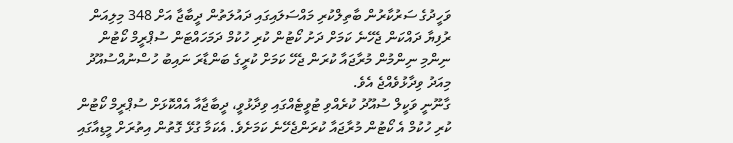ވަހީދުގެ ސަރުކާރުން ބާތިލްކުރި މައްސަލައިގައި ދައުލަތުން ދީބާޖާ އަށް 348 މިލިއަން ރުފިޔާ ދައްކަން ޖެހޭނެ ކަމަށް ދަށު ކޯޓުން ކުރި ހުކުމް ދަމަހައްޓަން ސުޕްރީމް ކޯޓުން ނިންމި ނިންމުން މުރާޖައާ ކުރަން ޖެހޭ ކަމަށް ކުރީގެ ބަންޑާރަ ނައިބު ހުސްނުއްސުއޫދު މިއަދު ވިދާޅުވެއްޖެ އެވެ.
ގާނޫނީ ވަކީލް ސުއޫދު ކުރެއްވި ޓުވީޓެއްގައި ވިދާޅުވީ، ދީބާޖާއާ އެއްކޮޅަށް ސުޕްރީމް ކޯޓުން ކުރި ހުކުމް އެ ކޯޓުން މުރާޖައާ ކުރަންޖެހޭނެ ކަމަށެވެ. އެކަމާ ގުޅޭ ގޮތުން އިތުރަށް މީޑިއާގައި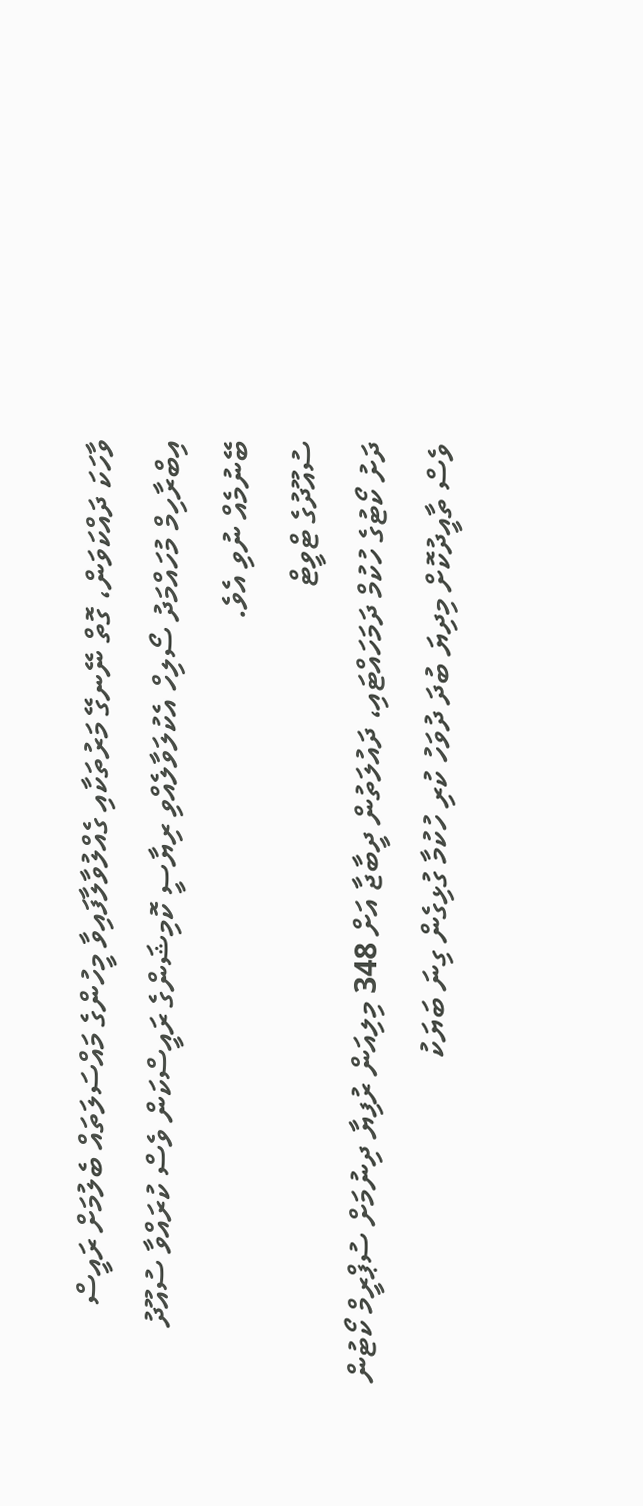ވާހަކަ ދައްކަވަން، ގޮތް ނޭނގޭ މަރުތަކާއި ގެއްލުވާލާފައިވާ މީހުންގެ މައްސަލަތައް ބެލުމަށް ރައީސް އިބްރާހިމް މުހައްމަދު ސޯލިހް އެކުލަވާލެއްވި ރިޔާސީ ކޮމިޝަންގެ ރައީސްކަން ވެސް ކުރައްވާ ސުއޫދު ބޭނުމެއް ނުވި އެވެ.
ސުއޫދުގެ ޓްވީޓް
ދަށު ކޯޓުގެ ހުކުމް ދަމަހައްޓައި، ދައުލަތުން ދީބާޖާ އަށް 348 މިލިއަން ރުފިޔާ ދިނުމަށް ސުޕްރީމް ކޯޓުން ވެސް ތާއީދުކޮށް މިދިޔަ ބުދަ ދުވަހު ކުރި ހުކުމާ ގުޅިގެން ގިނަ ބަޔަކު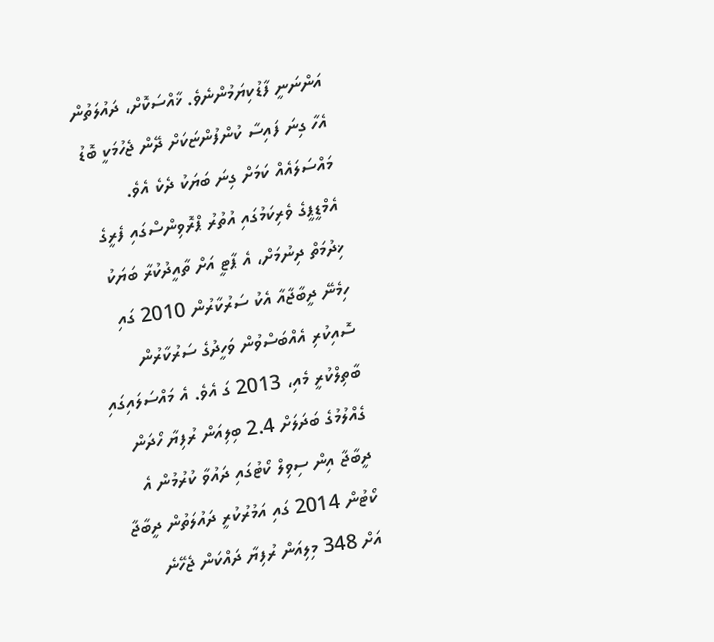އަންނަނީ ފާޑުކިޔަމުންނެވެ. ޚާއްސަކޮށް، ދައުލަތުން އެހާ ގިނަ ފައިސާ ކުންފުންޏަކަށް ދޭން ޖެހުމަކީ ބޮޑު މައްސަލައެއް ކަމަށް ގިނަ ބަޔަކު ދެކެ އެވެ.
އެމްޑީޕީގެ ވެރިކަމުގައި އުތުރު ޕްރޮވިންސްގައި ފެރީގެ ޚިދުމަތް ދިނުމަށް، އެ ޕާޓީ އަށް ތާއީދުކުރާ ބަޔަކު ހިމެނޭ ދީބާޖާއާ އެކު ސަރުކާރުން 2010 ގައި ސޮއިކުރި އެއްބަސްވުން ވަހީދުގެ ސަރުކާރުން ބާތިލްކުރީ މެއި، 2013 ގަ އެވެ. އެ މައްސަލައިގައި ގެއްލުމުގެ ބަދަލަށް 2.4 ބިލިއަން ރުފިޔާ ހޯދަން ދީބާޖާ އިން ސިވިލް ކޯޓުގައި ދައުވާ ކުރުމުން އެ ކޯޓުން 2014 ގައި އަމުރުކުރީ ދައުލަތުން ދީބާޖާ އަށް 348 މިލިއަން ރުފިޔާ ދައްކަން ޖެހޭނެ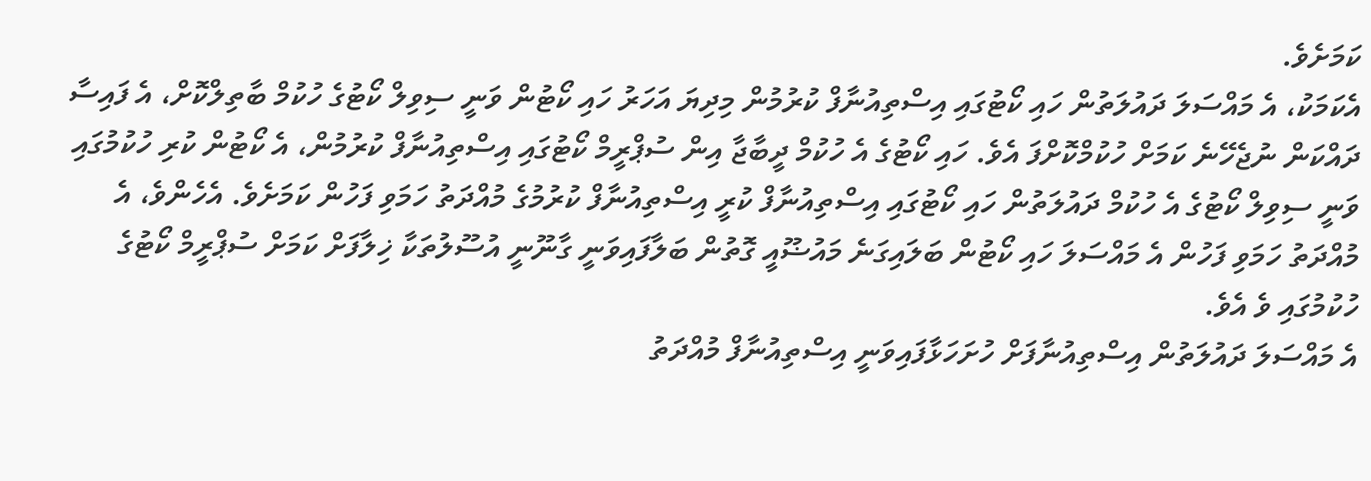ކަމަށެވެ.
އެކަމަކު، އެ މައްސަލަ ދައުލަތުން ހައި ކޯޓުގައި އިސްތިއުނާފް ކުރުމުން މިދިޔަ އަހަރު ހައި ކޯޓުން ވަނީ ސިވިލް ކޯޓުގެ ހުކުމް ބާތިލްކޮށް، އެ ފައިސާ ދައްކަން ނުޖެހޭނެ ކަމަށް ހުކުމްކޮށްފަ އެވެ. ހައި ކޯޓުގެ އެ ހުކުމް ދީބާޖާ އިން ސުޕްރީމް ކޯޓުގައި އިސްތިއުނާފް ކުރުމުން، އެ ކޯޓުން ކުރި ހުކުމުގައި ވަނީ ސިވިލް ކޯޓުގެ އެ ހުކުމް ދައުލަތުން ހައި ކޯޓުގައި އިސްތިއުނާފް ކުރީ އިސްތިއުނާފް ކުރުމުގެ މުއްދަތު ހަމަވި ފަހުން ކަމަށެވެ. އެހެންވެ، އެ މުއްދަތު ހަމަވި ފަހުން އެ މައްސަލަ ހައި ކޯޓުން ބަލައިގަނެ މައުޟޫއީ ގޮތުން ބަލާފައިވަނީ ގާނޫނީ އުސޫލުތަކާ ޚިލާފަށް ކަމަށް ސުޕްރީމް ކޯޓުގެ ހުކުމުގައި ވެ އެވެ.
އެ މައްސަލަ ދައުލަތުން އިސްތިއުނާފަށް ހުށަހަޅާފައިވަނީ އިސްތިއުނާފް މުއްދަތު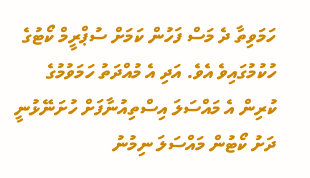ހަމަވިތާ ދެ މަސް ފަހުން ކަމަށް ސުޕްރީމް ކޯޓުގެ ހުކުމުގައިވެ އެވެ. އަދި އެ މުއްދަތު ހަމަވުމުގެ ކުރިން އެ މައްސަލަ އިސްތިއުނާފަށް ހުށަނޭޅުނީ ދަށު ކޯޓުން މައްސަލަ ނިމުނު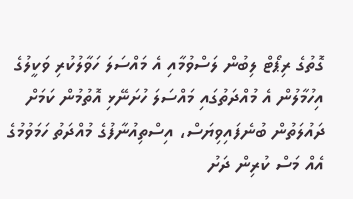ގޮތުގެ ރިޕޯޓް ލިބުން ލަސްވުމާއި އެ މައްސަލަ ހަވާލުކުރި ވަކީލުގެ އިހުމާލުން އެ މުއްދަތުގައި މައްސަލަ ހުށަނޭޅި އޮތުމުން ކަމަށް ދައުލަތުން ބުނެފައިވިޔަސް، އިސްތިއުނާފުގެ މުއްދަތު ހަމަވުމުގެ އެއް މަސް ކުރިން ދަށު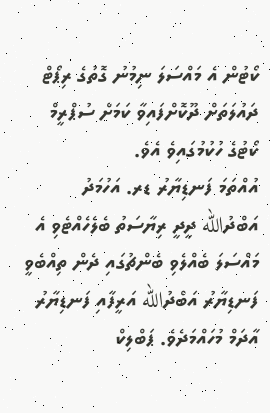ކޯޓުން އެ މައްސަލަ ނިމުނު ގޮތުގެ ރިޕޯޓް ދައުލަތަށް ދޫކޮށްފައިވާ ކަމަށް ސުޕްރީމް ކޯޓުގެ ހުކުމުގައިވެ އެވެ.
އުއްތަމަ ފަނޑިޔާރު ޑރ. އަހުމަދު އަބްދުالله ދީދީ ރިޔާސަތު ބެލެހެއްޓެވި އެ މައްސަލަ ބެއްލެވި ބެންޗުގައި ދެން ތިއްބެވީ ފަނޑިޔާރު އަބްދުالله އަރީފާއި ފަނޑިޔާރު އާދަމް މުހައްމަދެވެ. ޕަބްލިކް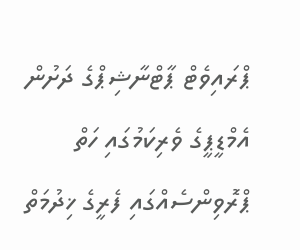ޕްރައިވެޓް ޕާޓްނާޝިޕްގެ ދަށުން އެމްޑީޕީގެ ވެރިކަމުގައި ހަތް ޕްރޮވިންސެއްގައި ފެރީގެ ޚިދުމަތް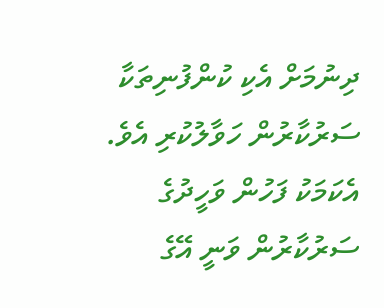ދިނުމަށް އެކި ކުންފުނިތަކާ ސަރުކާރުން ހަވާލުކުރި އެވެ. އެކަމަކު ފަހުން ވަހީދުގެ ސަރުކާރުން ވަނީ އޭގެ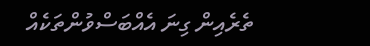ތެރެއިން ގިނަ އެއްބަސްވުންތަކެއް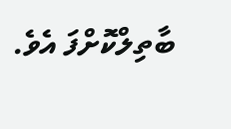ބާތިލްކޮށްފަ އެވެ.